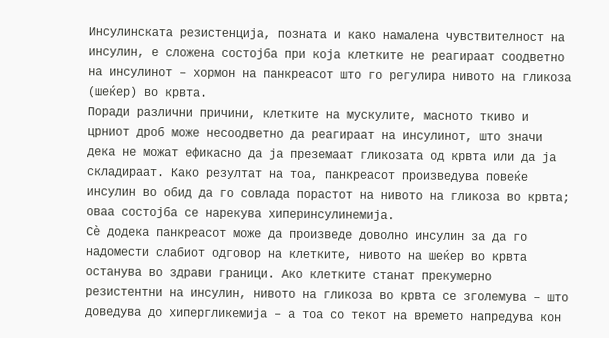Инсулинската резистенција, позната и како намалена чувствителност на инсулин, е сложена состојба при која клетките не реагираат соодветно на инсулинот – хормон на панкреасот што го регулира нивото на гликоза (шеќер) во крвта.
Поради различни причини, клетките на мускулите, масното ткиво и црниот дроб може несоодветно да реагираат на инсулинот, што значи дека не можат ефикасно да ја преземаат гликозата од крвта или да ја складираат. Како резултат на тоа, панкреасот произведува повеќе инсулин во обид да го совлада порастот на нивото на гликоза во крвта; оваа состојба се нарекува хиперинсулинемија.
Сè додека панкреасот може да произведе доволно инсулин за да го надомести слабиот одговор на клетките, нивото на шеќер во крвта останува во здрави граници. Ако клетките станат прекумерно резистентни на инсулин, нивото на гликоза во крвта се зголемува – што доведува до хипергликемија – а тоа со текот на времето напредува кон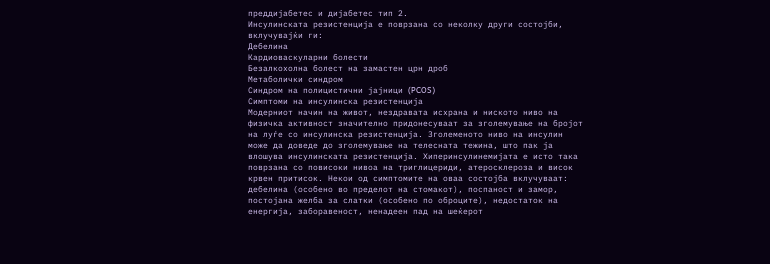преддијабетес и дијабетес тип 2.
Инсулинската резистенција е поврзана со неколку други состојби, вклучувајќи ги:
Дебелина
Кардиоваскуларни болести
Безалкохолна болест на замастен црн дроб
Метаболички синдром
Синдром на полицистични јајници (PCOS)
Симптоми на инсулинска резистенција
Модерниот начин на живот, нездравата исхрана и ниското ниво на физичка активност значително придонесуваат за зголемување на бројот на луѓе со инсулинска резистенција. Зголеменото ниво на инсулин може да доведе до зголемување на телесната тежина, што пак ја влошува инсулинската резистенција. Хиперинсулинемијата е исто така поврзана со повисоки нивоа на триглицериди, атеросклероза и висок крвен притисок. Некои од симптомите на оваа состојба вклучуваат: дебелина (особено во пределот на стомакот), поспаност и замор, постојана желба за слатки (особено по оброците), недостаток на енергија, заборавеност, ненадеен пад на шеќерот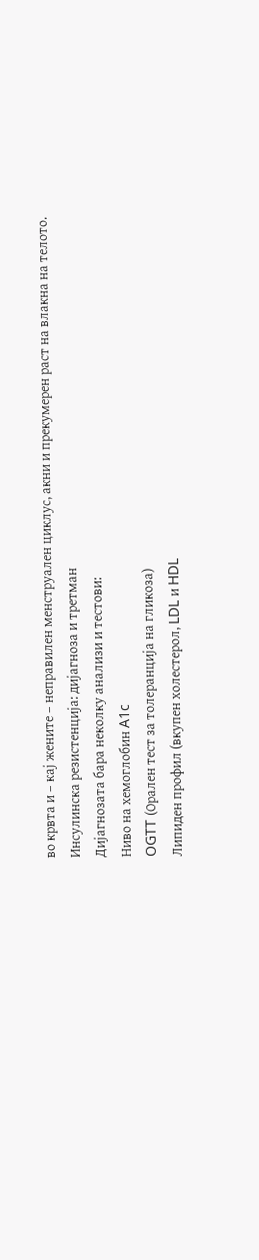во крвта и – кај жените – неправилен менструален циклус, акни и прекумерен раст на влакна на телото.
Инсулинска резистенција: дијагноза и третман
Дијагнозата бара неколку анализи и тестови:
Ниво на хемоглобин A1c
OGTT (Орален тест за толеранција на гликоза)
Липиден профил (вкупен холестерол, LDL и HDL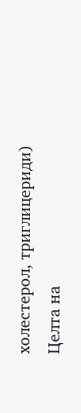холестерол, триглицериди)
Целта на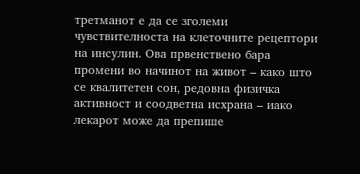третманот е да се зголеми чувствителноста на клеточните рецептори на инсулин. Ова првенствено бара промени во начинот на живот – како што се квалитетен сон, редовна физичка активност и соодветна исхрана – иако лекарот може да препише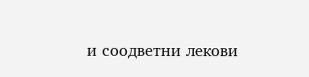и соодветни лекови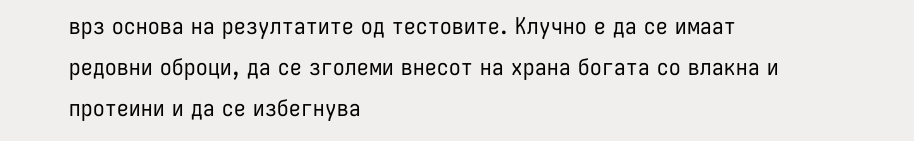врз основа на резултатите од тестовите. Клучно е да се имаат редовни оброци, да се зголеми внесот на храна богата со влакна и протеини и да се избегнува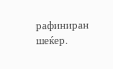рафиниран шеќер.